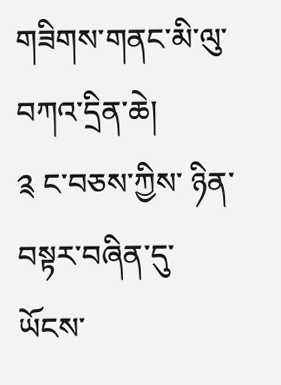གཟིགས་གནང་མི་ལུ་བཀའ་དྲིན་ཆེ།
༉ ང་བཅས་ཀྱིས་ ཉིན་བསྟར་བཞིན་དུ་
ཡོངས་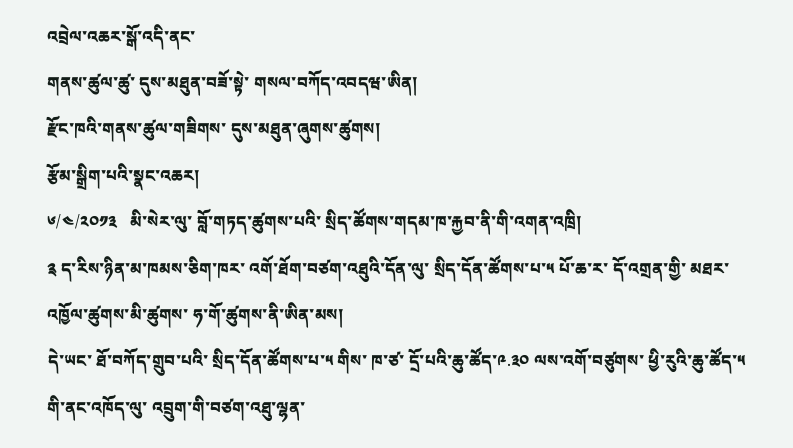འབྲེལ་འཆར་སྒོ་འདི་ནང་
གནས་ཚུལ་ཚུ་ དུས་མཐུན་བཟོ་སྟེ་ གསལ་བཀོད་འབདཝ་ཨིན།
རྫོང་ཁའི་གནས་ཚུལ་གཟིགས་ དུས་མཐུན་ཞུགས་ཚུགས།
རྩོམ་སྒྲིག་པའི་སྣང་འཆར།
༦/༤/༢༠༡༣   མི་སེར་ལུ་ བློ་གཏད་ཚུགས་པའི་ སྲིད་ཚོགས་གདམ་ཁ་རྐྱབ་ནི་གི་འགན་འཁྲི།
༉ ད་རིས་ཉིན་མ་ཁམས་ཅིག་ཁར་ འགོ་ཐོག་བཙག་འཐུའི་དོན་ལུ་ སྲིད་དོན་ཚོགས་པ་༥ པོ་ཆ་ར་ དོ་འགྲན་གྱི་ མཐར་འཁྱོལ་ཚུགས་མི་ཚུགས་ ཧ་གོ་ཚུགས་ནི་ཨིན་མས།
དེ་ཡང་ ཐོ་བཀོད་གྲུབ་པའི་ སྲིད་དོན་ཚོགས་པ་༥ གིས་ ཁ་ཙ་ དྲོ་པའི་ཆུ་ཚོད་༩.༣༠ ལས་འགོ་བཙུགས་ ཕྱི་རུའི་ཆུ་ཚོད་༥ གི་ནང་འཁོད་ལུ་ འབྲུག་གི་བཙག་འཐུ་ལྷན་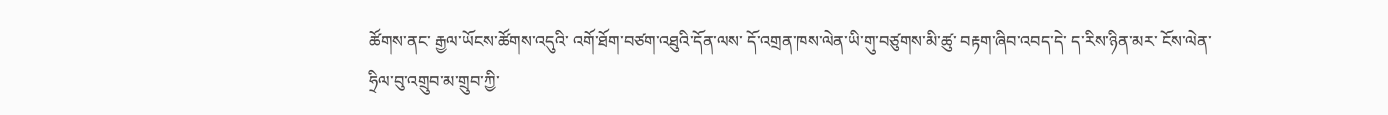ཚོགས་ནང་ རྒྱལ་ཡོངས་ཚོགས་འདུའི་ འགོ་ཐོག་བཙག་འཐུའི་དོན་ལས་ དོ་འགྲན་ཁས་ལེན་ཡི་གུ་བཙུགས་མི་ཚུ་ བརྟག་ཞིབ་འབད་དེ་ ད་རིས་ཉིན་མར་ ངོས་ལེན་ཧྲིལ་བུ་འགྲུབ་མ་གྲུབ་ཀྱི་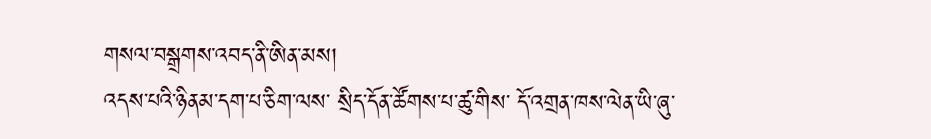གསལ་བསྒྲགས་འབད་ནི་ཨིན་མས།
འདས་པའི་ཉིནམ་དག་པ་ཅིག་ལས་ སྲིད་དོན་ཚོགས་པ་ཚུ་གིས་ དོ་འགྲན་ཁས་ལེན་ཡི་ཞུ་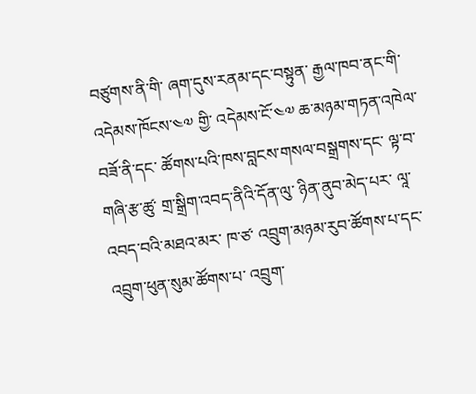བཙུགས་ནི་གི་ ཞག་དུས་རནམ་དང་བསྟུན་ རྒྱལ་ཁབ་ནང་གི་ འདེམས་ཁོངས་༤༧ གྱི་ འདེམས་ངོ་༤༧ ཆ་མཉམ་གཏན་འཁེལ་བཟོ་ནི་དང་ ཚོགས་པའི་ཁས་བླངས་གསལ་བསྒྲགས་དང་ ལྟ་བ་ གཞི་རྩ་ཚུ་ གྲ་སྒྲིག་འབད་ནིའི་དོན་ལུ་ ཉིན་ནུབ་མེད་པར་ ལཱ་འབད་བའི་མཐའ་མར་ ཁ་ཙ་ འབྲུག་མཉམ་རུབ་ཚོགས་པ་དང་ འབྲུག་ཕུན་སུམ་ཚོགས་པ་ འབྲུག་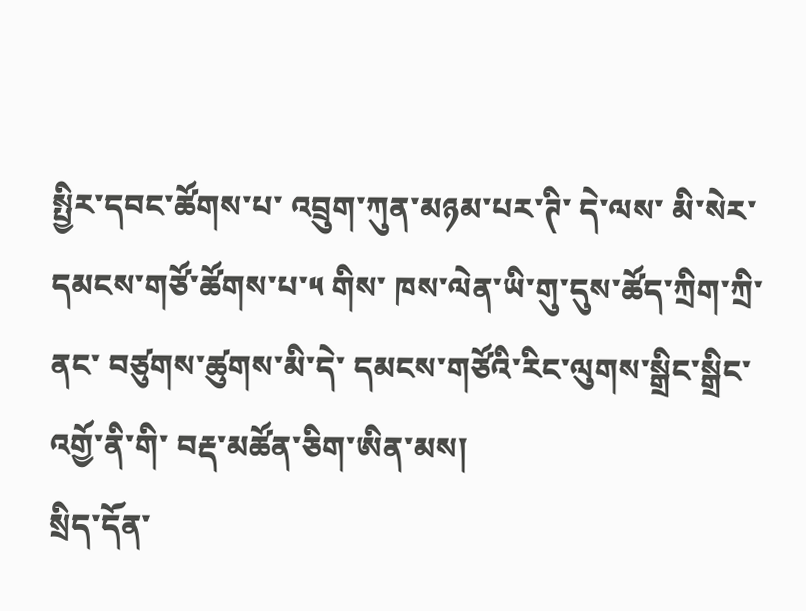སྤྱིར་དབང་ཚོགས་པ་ འབྲུག་ཀུན་མཉམ་པར་ཊི་ དེ་ལས་ མི་སེར་དམངས་གཙོ་ཚོགས་པ་༥ གིས་ ཁས་ལེན་ཡི་གུ་དུས་ཚོད་ཀྲིག་ཀྲི་ནང་ བཙུགས་ཚུགས་མི་དེ་ དམངས་གཙོའི་རིང་ལུགས་སྒྲིང་སྒྲིང་འགྱོ་ནི་གི་ བརྡ་མཚོན་ཅིག་ཨིན་མས།
སྲིད་དོན་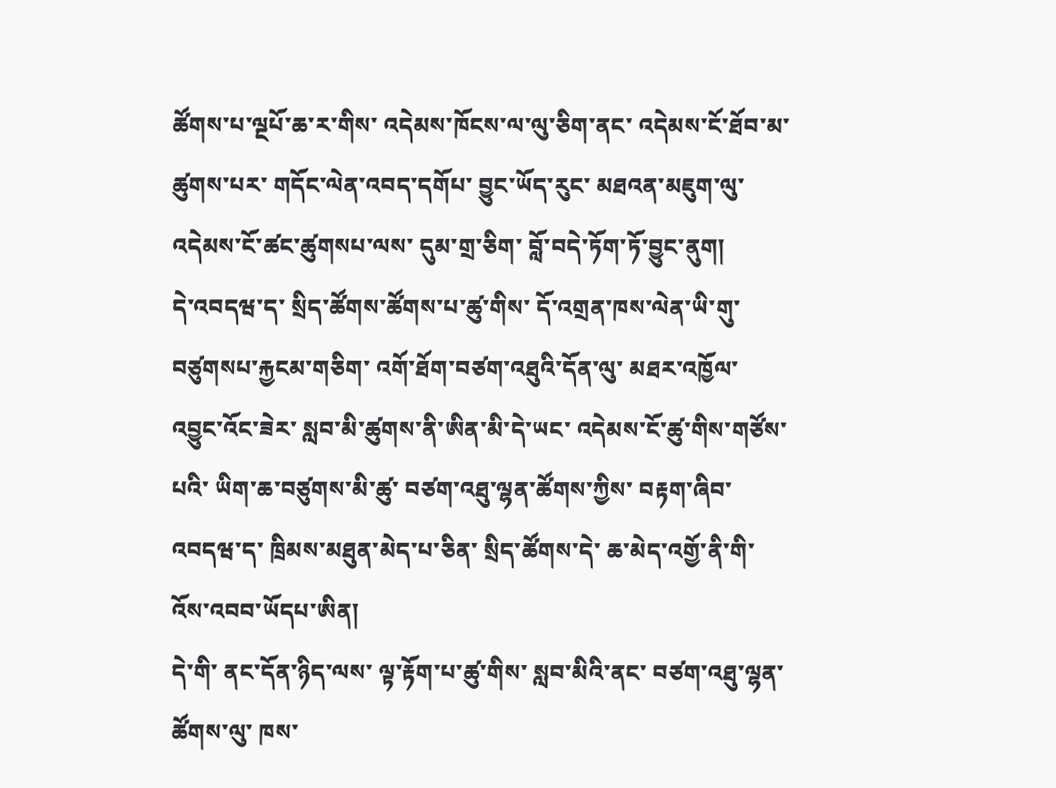ཚོགས་པ་ལྔཔོ་ཆ་ར་གིས་ འདེམས་ཁོངས་ལ་ལུ་ཅིག་ནང་ འདེམས་ངོ་ཐོབ་མ་ཚུགས་པར་ གདོང་ལེན་འབད་དགོཔ་ བྱུང་ཡོད་རུང་ མཐའན་མཇུག་ལུ་ འདེམས་ངོ་ཚང་ཚུགསཔ་ལས་ དུམ་གྲ་ཅིག་ བློ་བདེ་ཏོག་ཏོ་བྱུང་ནུག།
དེ་འབདཝ་ད་ སྲིད་ཚོགས་ཚོགས་པ་ཚུ་གིས་ དོ་འགྲན་ཁས་ལེན་ཡི་གུ་བཙུགསཔ་རྐྱངམ་གཅིག་ འགོ་ཐོག་བཙག་འཐུའི་དོན་ལུ་ མཐར་འཁྱོལ་འབྱུང་འོང་ཟེར་ སླབ་མི་ཚུགས་ནི་ཨིན་མི་དེ་ཡང་ འདེམས་ངོ་ཚུ་གིས་གཙོས་པའི་ ཡིག་ཆ་བཙུགས་མི་ཚུ་ བཙག་འཐུ་ལྷན་ཚོགས་ཀྱིས་ བརྟག་ཞིབ་འབདཝ་ད་ ཁྲིམས་མཐུན་མེད་པ་ཅིན་ སྲིད་ཚོགས་དེ་ ཆ་མེད་འགྱོ་ནི་གི་ འོས་འབབ་ཡོདཔ་ཨིན།
དེ་གི་ ནང་དོན་ཉིད་ལས་ ལྟ་རྟོག་པ་ཚུ་གིས་ སླབ་མིའི་ནང་ བཙག་འཐུ་ལྷན་ཚོགས་ལུ་ ཁས་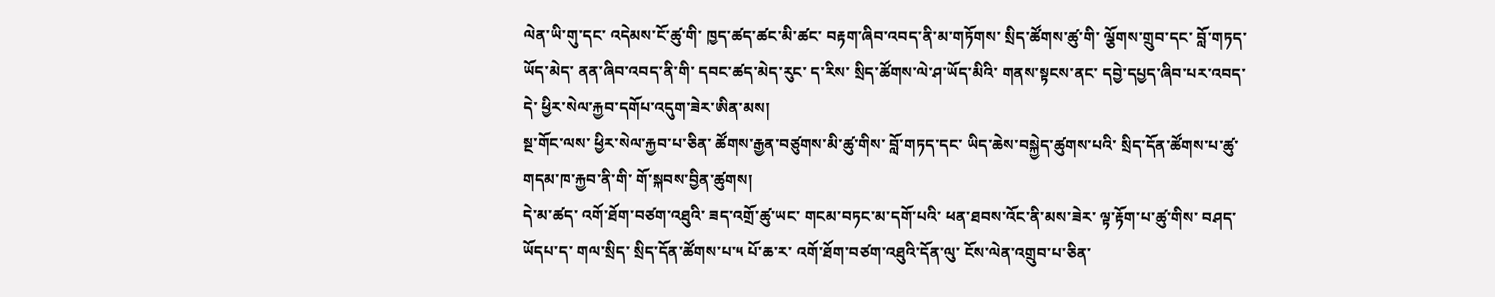ལེན་ཡི་གུ་དང་ འདེམས་ངོ་ཚུ་གི་ ཁྱད་ཚད་ཚང་མི་ཚང་ བརྟག་ཞིབ་འབད་ནི་མ་གཏོགས་ སྲིད་ཚོགས་ཚུ་གི་ ལྕོགས་གྲུབ་དང་ བློ་གཏད་ཡོད་མེད་ ནན་ཞིབ་འབད་ནི་གི་ དབང་ཚད་མེད་རུང་ ད་རིས་ སྲིད་ཚོགས་ལེ་ཤ་ཡོད་མིའི་ གནས་སྟངས་ནང་ དབྱེ་དཔྱད་ཞིབ་པར་འབད་དེ་ ཕྱིར་སེལ་རྐྱབ་དགོཔ་འདུག་ཟེར་ཨིན་མས།
སྔ་གོང་ལས་ ཕྱིར་སེལ་རྐྱབ་པ་ཅིན་ ཚོགས་རྒྱན་བཙུགས་མི་ཚུ་གིས་ བློ་གཏད་དང་ ཡིད་ཆེས་བསྐྱེད་ཚུགས་པའི་ སྲིད་དོན་ཚོགས་པ་ཚུ་ གདམ་ཁ་རྐྱབ་ནི་གི་ གོ་སྐབས་བྱིན་ཚུགས།
དེ་མ་ཚད་ འགོ་ཐོག་བཙག་འཐུའི་ ཟད་འགྲོ་ཚུ་ཡང་ གངམ་བཏང་མ་དགོ་པའི་ ཕན་ཐབས་འོང་ནི་མས་ཟེར་ ལྟ་རྟོག་པ་ཚུ་གིས་ བཤད་ཡོདཔ་ད་ གལ་སྲིད་ སྲིད་དོན་ཚོགས་པ་༥ པོ་ཆ་ར་ འགོ་ཐོག་བཙག་འཐུའི་དོན་ལུ་ ངོས་ལེན་འགྲུབ་པ་ཅིན་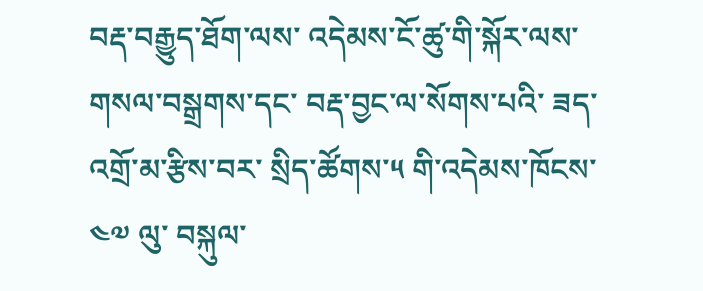བརྡ་བརྒྱུད་ཐོག་ལས་ འདེམས་ངོ་ཚུ་གི་སྐོར་ལས་ གསལ་བསྒྲགས་དང་ བརྡ་བྱང་ལ་སོགས་པའི་ ཟད་འགྲོ་མ་རྩིས་བར་ སྲིད་ཚོགས་༥ གི་འདེམས་ཁོངས་༤༧ ལུ་ བསྐུལ་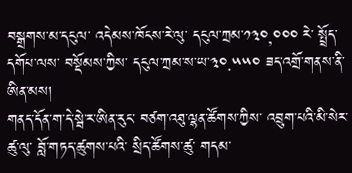བསྒྲགས་མ་དངུལ་ འདེམས་ཁོངས་རེ་ལུ་ དངུལ་ཀྲམ་༡༣༠,༠༠༠ རེ་ སྤྲོད་དགོཔ་ལས་ བསྡོམས་ཀྱིས་ དངུལ་ཀྲམ་ས་ཡ་༣༠.༥༥༠ ཟད་འགྲོ་གནས་ནི་ཨིན་མས།
གནད་དོན་ག་དེ་སྦེ་ར་ཨིན་རུང་ བཙག་འཐུ་ལྷན་ཚོགས་ཀྱིས་ འབྲུག་པའི་མི་སེར་ཚུ་ལུ་ བློ་གཏད་ཚུགས་པའི་ སྲིད་ཚོགས་ཚུ་ གདམ་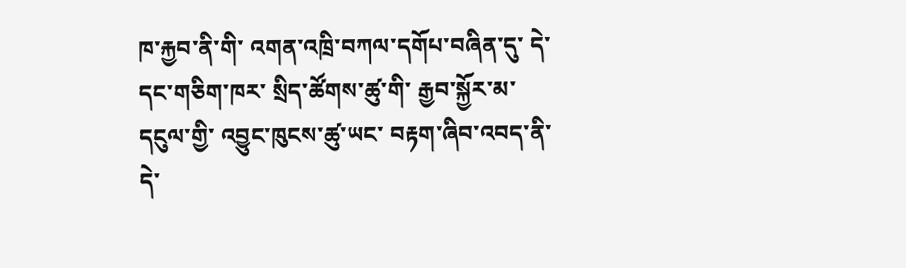ཁ་རྐྱབ་ནི་གི་ འགན་འཁྲི་བཀལ་དགོཔ་བཞིན་དུ་ དེ་དང་གཅིག་ཁར་ སྲིད་ཚོགས་ཚུ་གི་ རྒྱབ་སྐྱོར་མ་དངུལ་གྱི་ འབྱུང་ཁུངས་ཚུ་ཡང་ བརྟག་ཞིབ་འབད་ནི་དེ་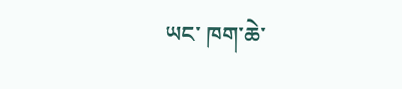ཡང་ ཁག་ཆེ་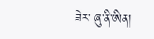ཟེར་ ཞུ་ནི་ཨིན།